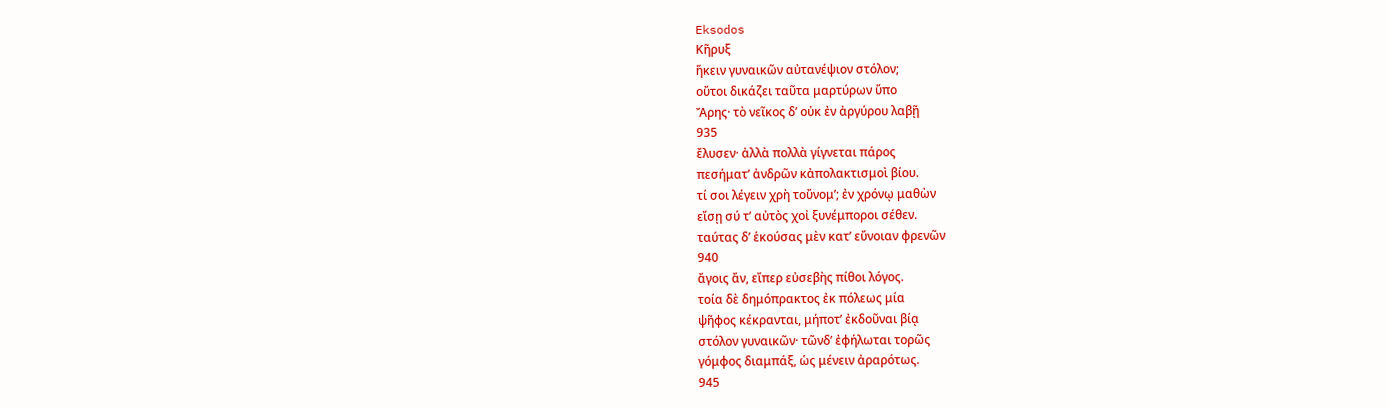Eksodos
Κῆρυξ
ἥκειν γυναικῶν αὐτανέψιον στόλον;
οὔτοι δικάζει ταῦτα μαρτύρων ὕπο
Ἄρης· τὸ νεῖκος δʼ οὐκ ἐν ἀργύρου λαβῇ
935
ἔλυσεν· ἀλλὰ πολλὰ γίγνεται πάρος
πεσήματʼ ἀνδρῶν κἀπολακτισμοὶ βίου.
τί σοι λέγειν χρὴ τοὔνομʼ; ἐν χρόνῳ μαθὼν
εἴσῃ σύ τʼ αὐτὸς χοἰ ξυνέμποροι σέθεν.
ταύτας δʼ ἑκούσας μὲν κατʼ εὔνοιαν φρενῶν
940
ἄγοις ἄν, εἴπερ εὐσεβὴς πίθοι λόγος.
τοία δὲ δημόπρακτος ἐκ πόλεως μία
ψῆφος κέκρανται, μήποτʼ ἐκδοῦναι βίᾳ
στόλον γυναικῶν· τῶνδʼ ἐφήλωται τορῶς
γόμφος διαμπάξ, ὡς μένειν ἀραρότως.
945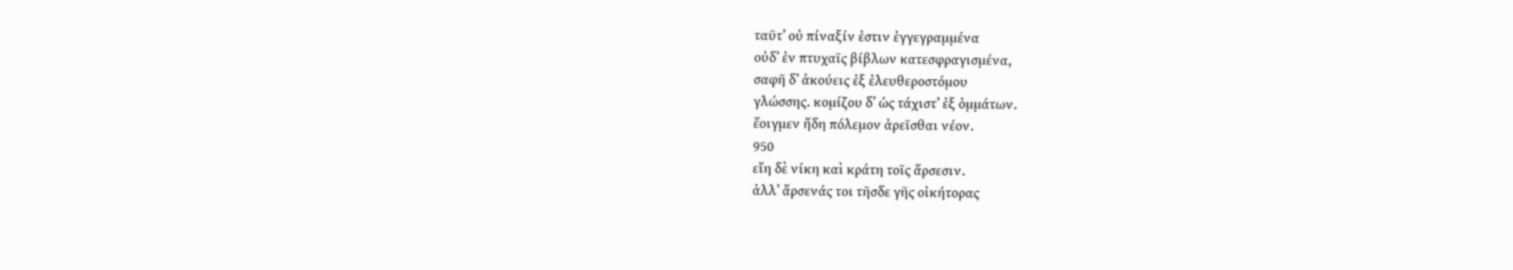ταῦτʼ οὐ πίναξίν ἐστιν ἐγγεγραμμένα
οὐδʼ ἐν πτυχαῖς βίβλων κατεσφραγισμένα,
σαφῆ δʼ ἀκούεις ἐξ ἐλευθεροστόμου
γλώσσης. κομίζου δʼ ὡς τάχιστʼ ἐξ ὀμμάτων.
ἔοιγμεν ἤδη πόλεμον ἀρεῖσθαι νέον.
950
εἴη δὲ νίκη καὶ κράτη τοῖς ἄρσεσιν.
ἀλλʼ ἄρσενάς τοι τῆσδε γῆς οἰκήτορας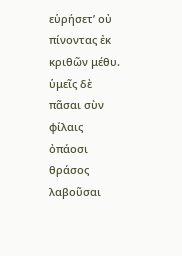εὑρήσετʼ οὐ πίνοντας ἐκ κριθῶν μέθυ.
ὑμεῖς δὲ πᾶσαι σὺν φίλαις ὀπάοσι
θράσος λαβοῦσαι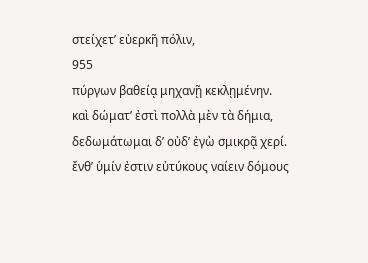στείχετʼ εὐερκῆ πόλιν,
955
πύργων βαθείᾳ μηχανῇ κεκλῃμένην.
καὶ δώματʼ ἐστὶ πολλὰ μὲν τὰ δήμια,
δεδωμάτωμαι δʼ οὐδʼ ἐγὼ σμικρᾷ χερί.
ἔνθʼ ὑμίν ἐστιν εὐτύκους ναίειν δόμους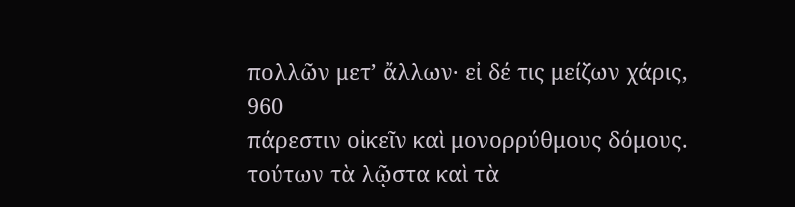πολλῶν μετʼ ἄλλων· εἰ δέ τις μείζων χάρις,
960
πάρεστιν οἰκεῖν καὶ μονορρύθμους δόμους.
τούτων τὰ λῷστα καὶ τὰ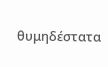θυμηδέστατα